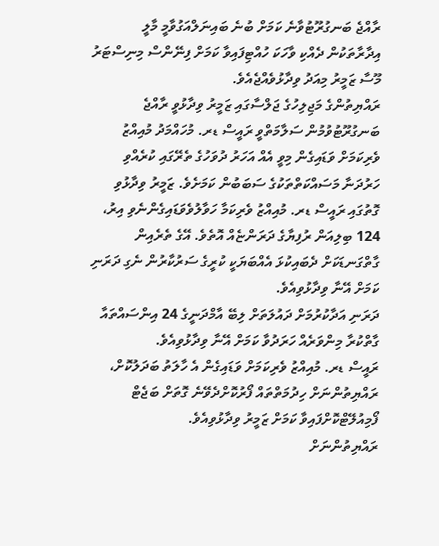ރާއްޖެ ބަނގުރޫޓުވާނެ ކަމަށް ބުނެ ބައިނަލްއަގުވާމީ މާލީ އިދާރާތަކުން ދެއްކި ވާހަކަ ހުއްޓިފައިވާ ކަމަށް ފިނޭންސް މިނިސްޓަރު މޫސާ ޒަމީރު މިއަދު ވިދާޅުވެއްޖެއެވެ.
ރައްޔިތުންގެ މަޖިލިހުގެ ޖަލްސާގައި ޒަމީރު ވިދާޅުވީ ރާއްޖެ ބަނގުރޫޓުވުމުން ސަލާމަތްވީ ރައީސް ޑރ. މުހައްމަދު މުއިއްޒު ވެރިކަމަށް ވަޑައިގެން މިވީ އެއް އަހަރު ދުވަހުގެ ތެރޭގައި ކުރެއްވި ހަރުދަނާ މަސައްކަތްތަކުގެ ސަބަބުން ކަމަށެވެ. ޒަމީރު ވިދާޅުވި ގޮތުގައި ރައީސް ޑރ. މުއިއްޒު ވެރިކަމާ ހަވާލުވެވަޑައިގެންނެވި އިރު، 124 ބިލިއަން ރުފިޔާގެ ދަރަންޏެއް އޮތެވެ. އޭގެ ތެރެއިން ގާތްގަނޑަކަށް ދެބައިކުޅަ އެއްބަޔަކީ ކުރީގެ ސަރުކާރުން ނެގި ދަރަނި ކަމަށް އޭނާ ވިދާޅުވިއެވެ.
ދަރަނި އަދާކުރުމަށް ދައުލަތަށް ލިބޭ އާމްދަނީގެ 24 އިންސައްތައާ ގާތްކުރާ މިންވަރެއް ހަރަދުވާ ކަމަށް އޭނާ ވިދާޅުވިއެވެ.
ރައީސް ޑރ. މުއިއްޒު ވެރިކަމަށް ވަޑައިގެން އެ ހާލަތު ބަދަލުކޮށް، ރައްޔިތުންނަށް ހިދުމަތްތައް ފޯރުކޮށްދެވޭނެ ގޮތަށް ބަޖެޓް ފޯމިއުލޭޓްކޮށްފައިވާ ކަމަށް ޒަމީރު ވިދާޅުވިއެވެ.
ރައްޔިތުންނަށް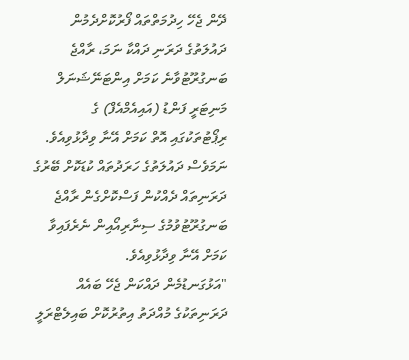ދޭން ޖެހޭ ހިދުމަތްތައް ފޯރުކޮށްދެމުން ދައުލަތުގެ ދަރަނި ދައްކާ ނަމަ، ރާއްޖެ ބަނގުރޫޓުވާނެ ކަމަށް އިންޓަނޭޝަނަލް މަނިޓަރީ ފަންޑު (އައިއެމްއެފް) ގެ ރިޕޯޓުތަކުގައި އޮތް ކަމަށް އޭނާ ވިދާޅުވިއެވެ. ނަމަވެސް ދައުލަތުގެ ހަރަދުތައް ކުޑަކޮށް ބޭރުގެ ދަރަނިތައް ދެއްކުން ފަސްކޮށްގެން ރާއްޖެ ބަނގުރޫޓުވުމުގެ ސިނާރިއޯއިން ނެރެފައިވާ ކަމަށް އޭނާ ވިދާޅުވިއެވެ.
"އަޅުގަނޑުމެން ދައްކަން ޖެހޭ ބައެއް ދަރަނިތަކުގެ މުއްދަތު އިތުރުކޮށް ބައިލެޓްރަލީ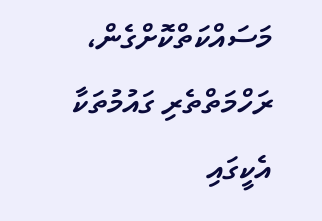މަސައްކަތްކޮށްގެން، ރަހްމަތްތެރި ގައުމުތަކާ އެކީގައި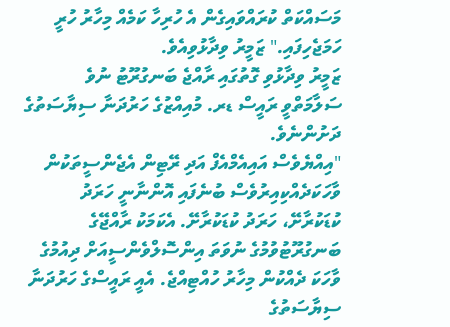މަސައްކަތް ކުރައްވައިގެން އެ ހުރިހާ ކަމެއް މިހާރު ހުރީ ހަމަޖެހިފައި." ޒަމީރު ވިދާޅުވިއެވެ.
ޒަމީރު ވިދާޅުވި ގޮތުގައި ރާއްޖެ ބަނގުރޫޓު ނުވެ ސަލާމަތްވީ ރައީސް ޑރ. މުއިއްޒުގެ ހަރުދަނާ ސިޔާސަތުގެ ދަށުންނެވެ.
"އިއްޔެވެސް އައިއެމްއެފް އަދި ރޭޓިން އެޖެންސީތަކުން ވާހަކަދެއްކިއިރުވެސް ބުނެފައި އޮންނާނީ ހަރަދު ކުޑަކުރާށޭ، ހަރަދު ކުޑަކުރާށޭ. އެކަމަކު ރާއްޖޭގެ ބަނގުރޫޓުވުމުގެ ނުވަތަ އިންސޮލްވެންސީއަށް ދިއުމުގެ ވާހަކަ ދެއްކުން މިހާރު ހުއްޓިއްޖެ. އެއީ ރައީސްގެ ހަރުދަނާ ސިޔާސަތުގެ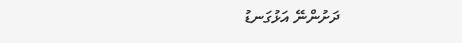ދަށުންނޭ އަޅުގަނޑު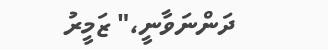ދަންނަވާނީ،" ޒަމީރު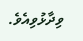ވިދާޅުވިއެވެ.